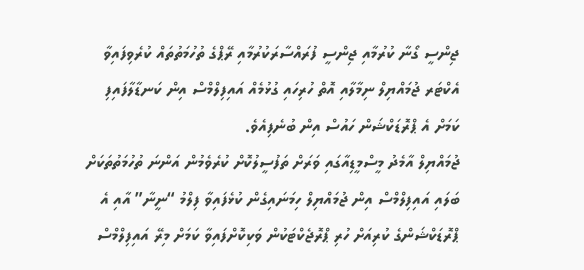ޖިންސީ ގޯނާ ކުރުމާއި ޖިންސީ ފުރައްސާރަކުރުމާއި ރޭޕްގެ ތުހުމަތުތައް ކުރެވިފައިވާ އެކްޓަރ ޖުމައްޔިލް ނިމާލާއި އޮތް ހުރިހައި ގުޅުމެއް އައިފިލްމްސް އިން ކަނޑާލާފައިފި ކަމަށް އެ ޕްރޮޑަކްޝަން ހައުސް އިން ބުނެފިއެވެ.
ޖުމައްޔިލް އާމެދު މީސްމީޑިއާގައި ވަރަށް ތަފުސީލުކޮށް ކުރެވެމުން އަންނަ ތުހުމަތުތަކަށް ބަލައި އައިފިލްމްސް އިން ޖުމައްޔިލް ހިމަނައިގެން ކުޅެފައިވާ ފިލްމު “ނީނާ” އާއި އެ ޕްރޮޑަކްޝަންގެ ކުރިއަށް ހުރި ޕްރޮޖެކްޓަކުން ވަކިކޮށްފައިވާ ކަމަށް މިރޭ އައިފިލްމްސް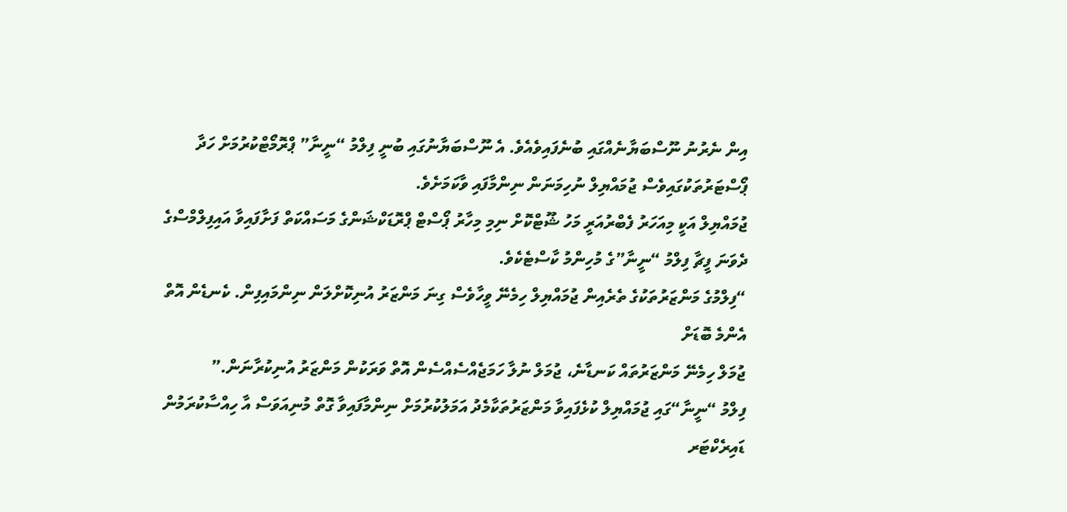އިން ނެރުނު ނޫސްބަޔާނެއްގައި ބުނެފައިވެއެވެ. އެ ނޫސްބަޔާނުގައި ބުނީ ފިލްމު “ނީނާ” ޕްރޮމޯޓްކުރުމަށް ހަދާ ޕޯސްޓަރުތަކުގައިވެސް ޖުމައްޔިލް ނުހިމަނަން ނިންމާފައި ވާކަމަށެވެ.
ޖުމައްޔިލް އަކީ މިއަހަރު ފެބްރުއަރީ މަހު ޝޫޓްކޮށް ނިމި މިހާރު ޕޯސްޓް ޕްރޮޑަކްޝަންގެ މަސައްކަތް ފަށާފައިވާ އައިފިލްމްސްގެ ދެވަނަ ފީޗާ ފިލްމު “ނީނާ”ގެ މުހިންމު ކާސްޓެކެވެ.
“ފިލްމުގެ މަންޒަރުތަކުގެ ތެރެއިން ޖުމައްޔިލް ހިމެނޭ ވީހާވެސް ގިނަ މަންޒަރު އުނިކޮށްލަން ނިންމައިފިން. ކެނޑެން އޮތް އެންމެ ބޮޑަށް
ޖުމަލް ހިމެނޭ މަންޒަރުތައް ކަނޑާނެ، ޖުމަލް ނުލާ ހަމަޖެއްސެއްސެން އޮތް ވަރަކުން މަންޒަރު އުނިކުރާނަން.”
ފިލްމު “ނީނާ“ގައި ޖުމައްޔިލް ކުޅެފައިވާ މަންޒަރުތަކާމެދު އަމަލުކުރުމަށް ނިންމާފައިވާ ގޮތް މުނިއަވަސް އާ ހިއްސާކުރަމުން ޑައިރެކްޓަރ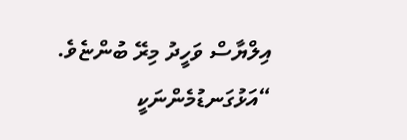އިލްޔާސް ވަހީދު މިރޭ ބުންޏެވެ.
“އަޅުގަނޑުމެންނަކީ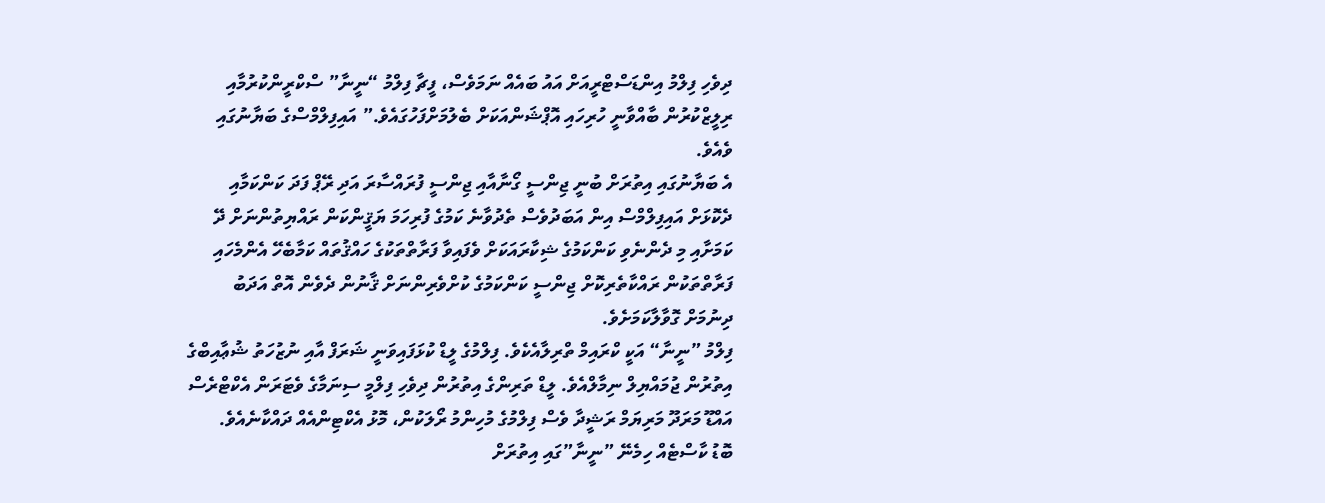ދިވެހި ފިލްމު އިންޑަސްޓްރީއަށް އައު ބައެއް ނަމަވެސް، ފީޗާ ފިލްމު “ނީނާ” ސްކްރީންކުރުމާއި ރިލީޒްކުރުން ބާއްވާނީ ހުރިހައި އޮޕްޝަންއަކަށް ބެލުމަށްފަހުގައެވެ.” އައިފިލްމްސްގެ ބަޔާނުގައި ވެއެވެ.
އެ ބަޔާނުގައި އިތުރަށް ބުނީ ޖިންސީ ގޯނާއާއި ޖިންސީ ފުރައްސާރަ އަދި ރޭޕް ފަދަ ކަންކަމާއި ދެކޮޅަށް އައިފިލްމްސް އިން އަބަދުވެސް ތެދުވާނެ ކަމުގެ ފުރިހަމަ ޔަޤީންކަން ރައްޔިތުންނަށް ދޭ ކަމަށާއި މި ދެންނެވި ކަންކަމުގެ ޝިކާރައަކަށް ވެފައިވާ ފަރާތްތަކުގެ ހައްޤުތައް ކަމާބެހޭ އެންމެހައި ފަރާތްތަކުން ރައްކާތެރިކޮށް ޖިންސީ ކަންކަމުގެ ކުށްވެރިންނަށް ޤާނުން ދެވެން އޮތް އަދަބު ދިނުމަށް ގޮވާލާކަމަށެވެ.
ފިލްމު ”ނީނާ“ އަކީ ކްރައިމް ތްރިލާއެކެވެ. ފިލްމުގެ ލީޑް ކުޅަފައިވަނީ ޝަރަފް އާއި ނުޒުހަތު ޝުޢާއިބްގެ އިތުރުން ޖުމައްޔިލް ނިމާލްއެވެ. ލީޑް ތަރިންގެ އިތުރުން ދިވެހި ފިލްމީ ސިނަމާގެ ވެޓަރަން އެކްޓްރެސް އައްޑޫ މަރަދޫ މަރިޔަމް ރަޝީދާ ވެސް ފިލްމުގެ މުހިންމު ރޯލަކުން، މޮޅު އެކްޓިންއެއް ދައްކާނެއެވެ.
ބޮޑު ކާސްޓެއް ހިމެނޭ ”ނީނާ”ގައި އިތުރަށް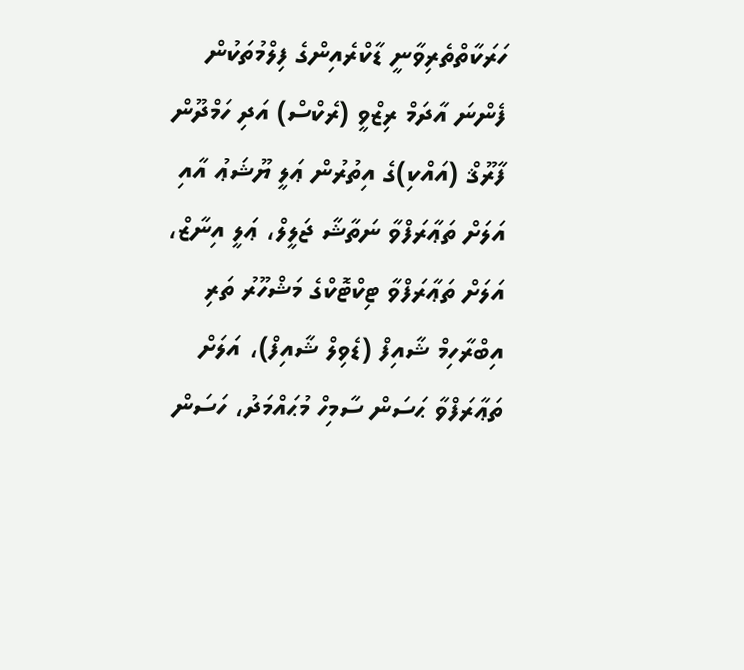ހަރަކާތްތެރިވާނީ ޑާކްރެއިންގެ ފިލްމުތަކުން ފެންނަ އާދަމް ރިޒްވީ (ރެކްސް) އަދި ހަމްދޫން ފާރޫޤް (އައްކި)ގެ އިތުރުން ޢަލީ ޔޫޝަޢު އާއި އަލަށް ތަޢާރަފްވާ ނަތާޝާ ޖަލީލް، ޢަލީ އިނާޒް، އަލަށް ތަޢާރަފްވާ ޓިކްޓޮކްގެ މަޝްހޫރު ތަރި އިބްރާހިމް ޝާއިފް (ޑެވިލް ޝާއިފް)، އަލަށް ތަޢާރަފްވާ ޙަސަން ސާމިހް މުޙައްމަދު، ހަސަން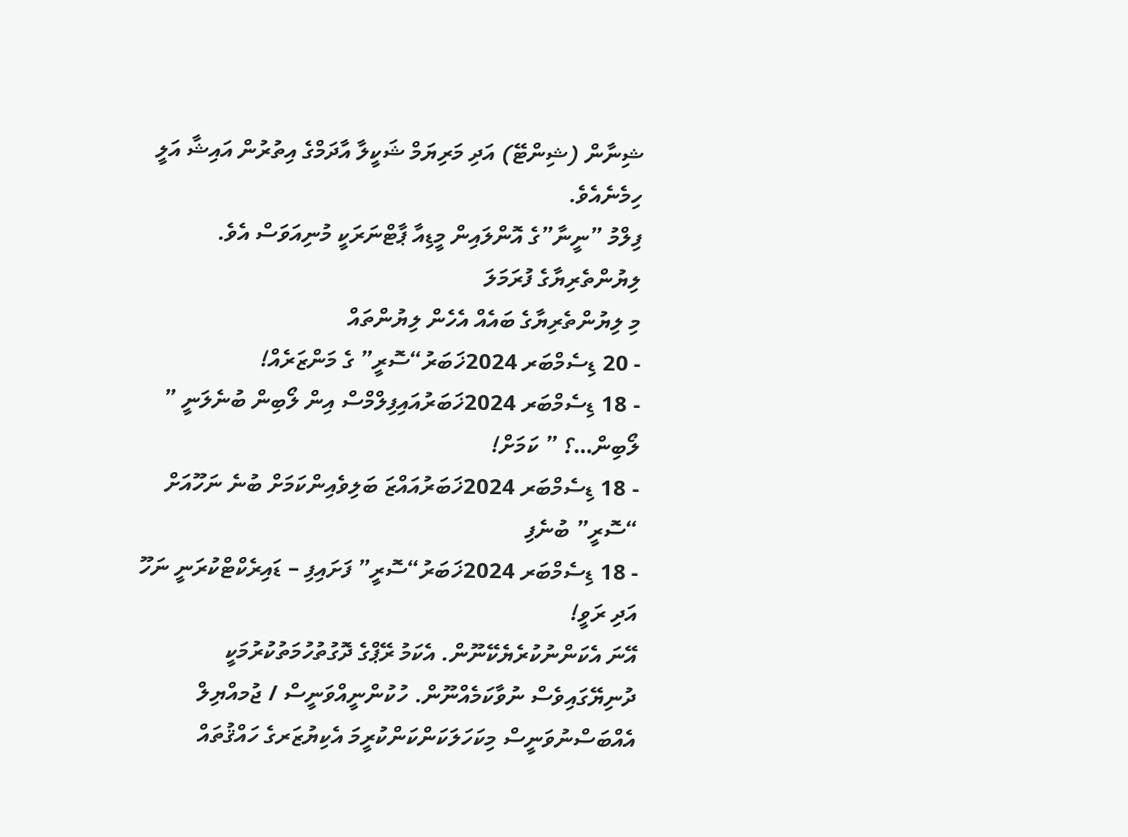ޝިނާން (ޝިންޓޭ) އަދި މަރިޔަމް ޝަކީލާ އާދަމްގެ އިތުރުން އައިޝާ އަލީ ހިމެނެއެވެ.
ފިލްމު ”ނީނާ”ގެ އޮންލައިން މީޑިއާ ޕާޓްނަރަކީ މުނިއަވަސް އެވެ.
ލިޔުންތެރިޔާގެ ފުރަމަލަ
މި ލިޔުންތެރިޔާގެ ބައެއް އެހެން ލިޔުންތައް
- 20 ޑިސެމްބަރ 2024ޚަބަރު“ސޮރީ” ގެ މަންޒަރެއް!
- 18 ޑިސެމްބަރ 2024ޚަބަރުއައިފިލްމްސް އިން ލޯބިން ބުނެލަނީ ” ލޯބިން…؟ ” ކަމަށް!
- 18 ޑިސެމްބަރ 2024ޚަބަރުއައްޒަ ބަލިވެއިންކަމަށް ބުނެ ނަހޫއަށް “ސޮރީ” ބުނެފި
- 18 ޑިސެމްބަރ 2024ޚަބަރު“ސޮރީ” ފަށައިފި – ޑައިރެކްޓްކުރަނީ ނަހޫ އަދި ރަވީ!
އޭނަ އެކަންނުކުރެޔެކޭނޫން. އެކަމު ރޭޕްގެ ދޮގުތުހުމަތުކުރުމަކީ ދުނިޔޭގައިވެސް ނުވާކަމެއްނޫން. ހުކުންނީއްވަނީސް / ޖުމއްޔިލް އެއްބަސްނުވަނީސް މިކަހަލަކަންކަންކުރީމަ އެކިޔުޒަރގެ ހައްޤުތައް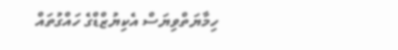ހިމާޔަތްވިޔަސް އެކިޔުޒްޑްގެ ހައްގުތައް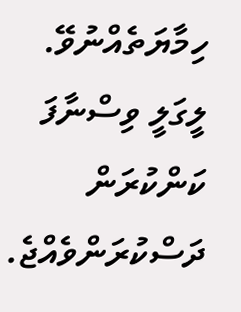ހިމާޔަތެއްނުވޭ. ލީގަލީ ވިސްނާފަ ކަންކުރަން ދަސްކުރަންވެއްޖެ.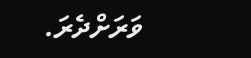ވަރަށްދެރަ.